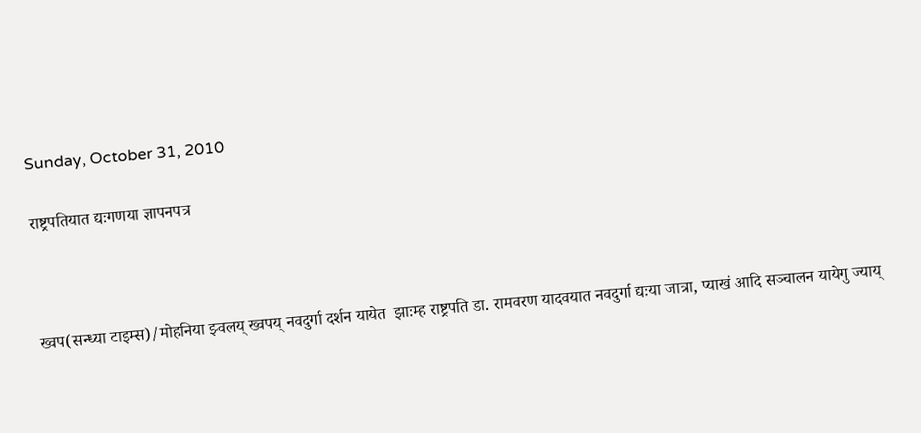Sunday, October 31, 2010

राष्ट्रपतियात द्यःगणया ज्ञापनपत्र



ख्वप(सन्ध्या टाइम्स)/मोहनिया झ्वलय् ख्वपय् नवदुर्गा दर्शन यायेत  झाःम्ह राष्ट्रपति डा. रामवरण यादवयात नवदुर्गा द्यःया जात्रा, प्याखं आदि सञ्चालन यायेगु ज्याय्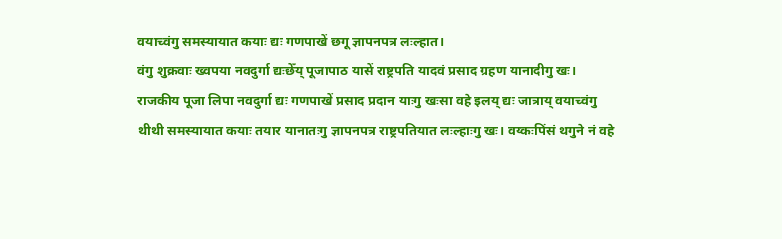वयाच्वंगु समस्यायात कयाः द्यः गणपाखें छगू ज्ञापनपत्र लःल्हात।
वंगु शुक्रवाः ख्वपया नवदुर्गा द्यःछेँय् पूजापाठ यासें राष्ट्रपति यादवं प्रसाद ग्रहण यानादीगु खः। राजकीय पूजा लिपा नवदुर्गा द्यः गणपाखें प्रसाद प्रदान याःगु खःसा वहे इलय् द्यः जात्राय् वयाच्वंगु थीथी समस्यायात कयाः तयार यानातःगु ज्ञापनपत्र राष्ट्रपतियात लःल्हाःगु खः। वय्कःपिंसं थगुने नं वहे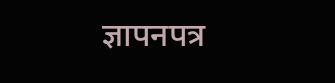ज्ञापनपत्र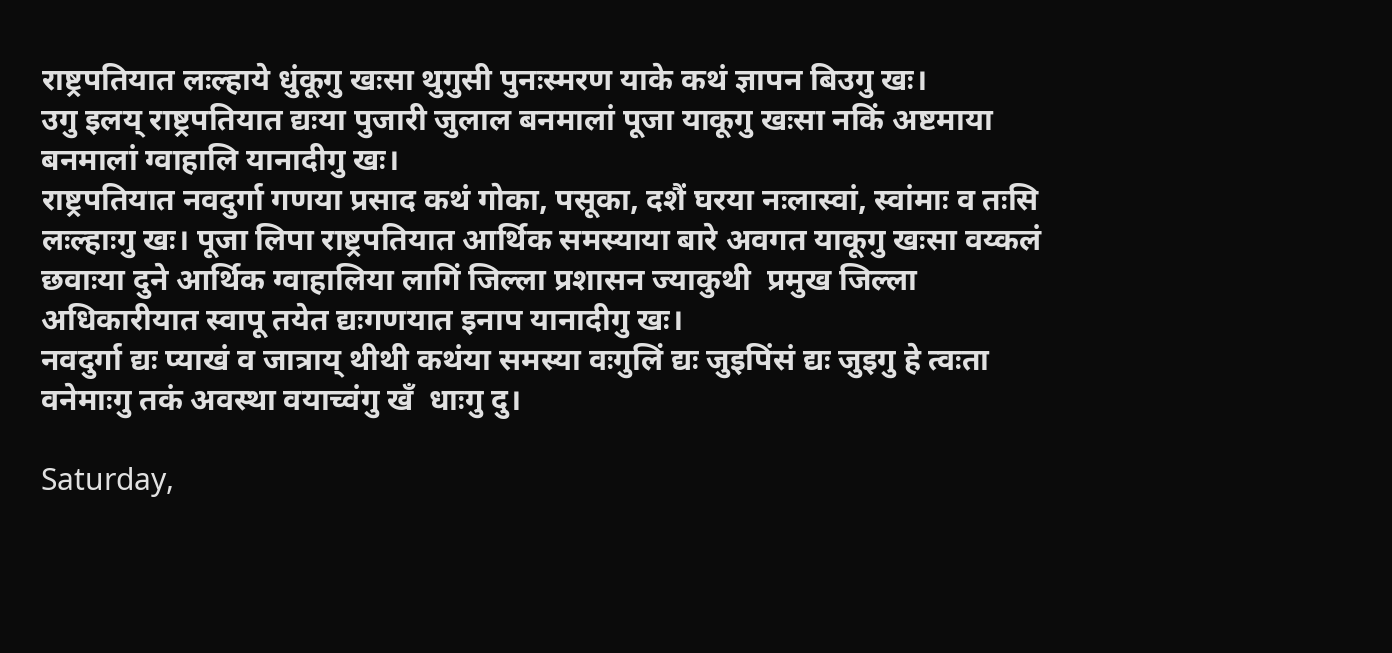राष्ट्रपतियात लःल्हाये धुंकूगु खःसा थुगुसी पुनःस्मरण याके कथं ज्ञापन बिउगु खः।
उगु इलय् राष्ट्रपतियात द्यःया पुजारी जुलाल बनमालां पूजा याकूगु खःसा नकिं अष्टमाया बनमालां ग्वाहालि यानादीगु खः।
राष्ट्रपतियात नवदुर्गा गणया प्रसाद कथं गोका, पसूका, दशैं घरया नःलास्वां, स्वांमाः व तःसि लःल्हाःगु खः। पूजा लिपा राष्ट्रपतियात आर्थिक समस्याया बारे अवगत याकूगु खःसा वय्कलं छवाःया दुने आर्थिक ग्वाहालिया लागिं जिल्ला प्रशासन ज्याकुथी  प्रमुख जिल्ला अधिकारीयात स्वापू तयेत द्यःगणयात इनाप यानादीगु खः।
नवदुर्गा द्यः प्याखं व जात्राय् थीथी कथंया समस्या वःगुलिं द्यः जुइपिंसं द्यः जुइगु हे त्वःता वनेमाःगु तकं अवस्था वयाच्वंगु खँ  धाःगु दु।

Saturday,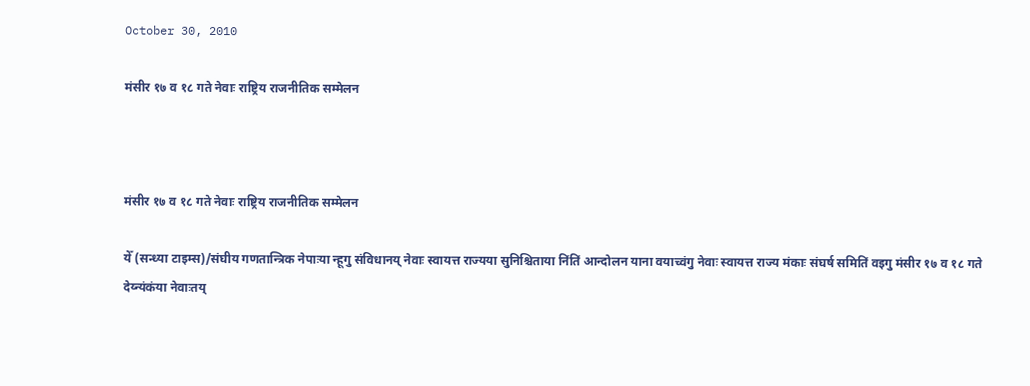October 30, 2010

मंसीर १७ व १८ गते नेवाः राष्ट्रिय राजनीतिक सम्मेलन



मंसीर १७ व १८ गते नेवाः राष्ट्रिय राजनीतिक सम्मेलन

येँ (सन्ध्या टाइम्स)/संघीय गणतान्त्रिक नेपाःया न्हूगु संविधानय् नेवाः स्वायत्त राज्यया सुनिश्चिताया निंतिं आन्दोलन याना वयाच्वंगु नेवाः स्वायत्त राज्य मंकाः संघर्ष समितिं वइगु मंसीर १७ व १८ गते देय्न्यंकंया नेवाःतय्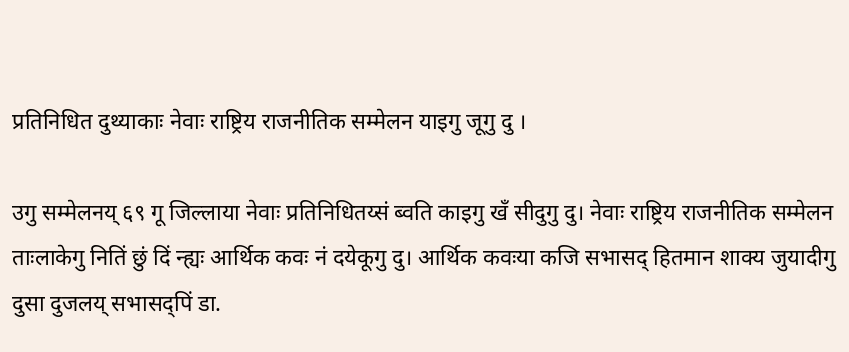प्रतिनिधित दुथ्याकाः नेवाः राष्ट्रिय राजनीतिक सम्मेलन याइगु जूगु दु ।

उगु सम्मेलनय् ६९ गू जिल्लाया नेवाः प्रतिनिधितय्सं ब्वति काइगु खँ सीदुगु दु। नेवाः राष्ट्रिय राजनीतिक सम्मेलन ताःलाकेगु नितिं छुं दिं न्ह्यः आर्थिक कवः नं दयेकूगु दु। आर्थिक कवःया कजि सभासद् हितमान शाक्य जुयादीगु दुसा दुजलय् सभासद्पिं डा.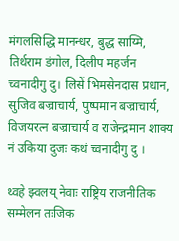मंगलसिद्धि मानन्धर, बुद्ध साय्मि, तिर्थराम डंगोल, दिलीप महर्जन च्वनादीगु दु। लिसें भिमसेनदास प्रधान, सुजिव बज्राचार्य, पुष्पमान बज्राचार्य, विजयरत्न बज्राचार्य व राजेन्द्रमान शाक्य नं उकिया दुजः कथं च्वनादीगु दु ।

थ्वहे झ्वलय् नेवाः राष्ट्रिय राजनीतिक सम्मेलन तःजिक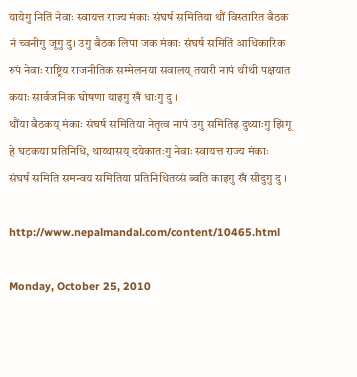यायेगु नितिं नेवाः स्वायत्त राज्य मंकाः संघर्ष समितिया थौं विस्तारित बैठक नं च्वनीगु जूगु दु। उगु बैठक लिपा जक मंकाः संघर्ष समितिं आधिकारिक रुपं नेवाः राष्ट्रिय राजनीतिक सम्मेलनया सवालय् तयारी नापं थीथी पक्षयात कयाः सार्वजनिक घोषणा याइगु खँ धाःगु दु ।
थौंया बैठकय् मंकाः संघर्ष समितिया नेतृत्व नापं उगु समितिइ दुथ्याःगु झिगू हे घटकया प्रतिनिधि, थाय्थासय् दयेकातःगु नेवाः स्वायत्त राज्य मंकाः संघर्ष समिति समन्वय समितिया प्रतिनिधितय्सं ब्वति काइगु खँ सीदुगु दु ।

http://www.nepalmandal.com/content/10465.html

Monday, October 25, 2010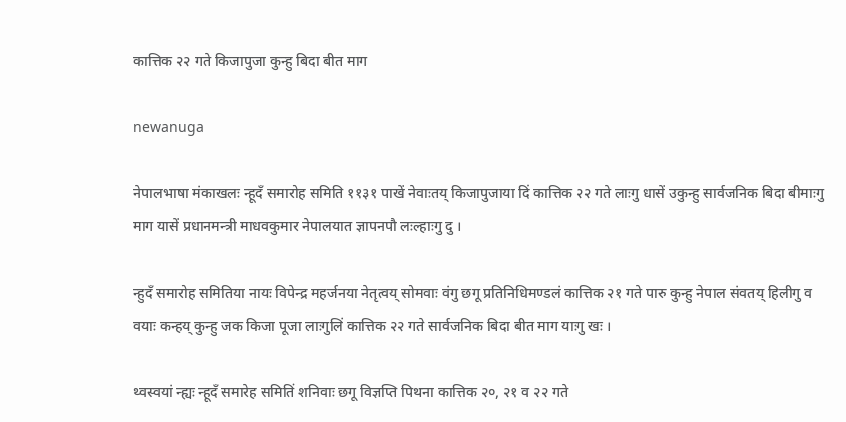कात्तिक २२ गते किजापुजा कुन्हु बिदा बीत माग

newanuga

नेपालभाषा मंकाखलः न्हूदँ समारोह समिति ११३१ पाखें नेवाःतय् किजापुजाया दिं कात्तिक २२ गते लाःगु धासें उकुन्हु सार्वजनिक बिदा बीमाःगु माग यासें प्रधानमन्त्री माधवकुमार नेपालयात ज्ञापनपौ लःल्हाःगु दु ।

न्हुदँ समारोह समितिया नायः विपेन्द्र महर्जनया नेतृत्वय् सोमवाः वंगु छगू प्रतिनिधिमण्डलं कात्तिक २१ गते पारु कुन्हु नेपाल संवतय् हिलीगु व वयाः कन्हय् कुन्हु जक किजा पूजा लाःगुलिं कात्तिक २२ गते सार्वजनिक बिदा बीत माग याःगु खः ।

थ्वस्वयां न्ह्यः न्हूदँ समारेह समितिं शनिवाः छगू विज्ञप्ति पिथना कात्तिक २०, २१ व २२ गते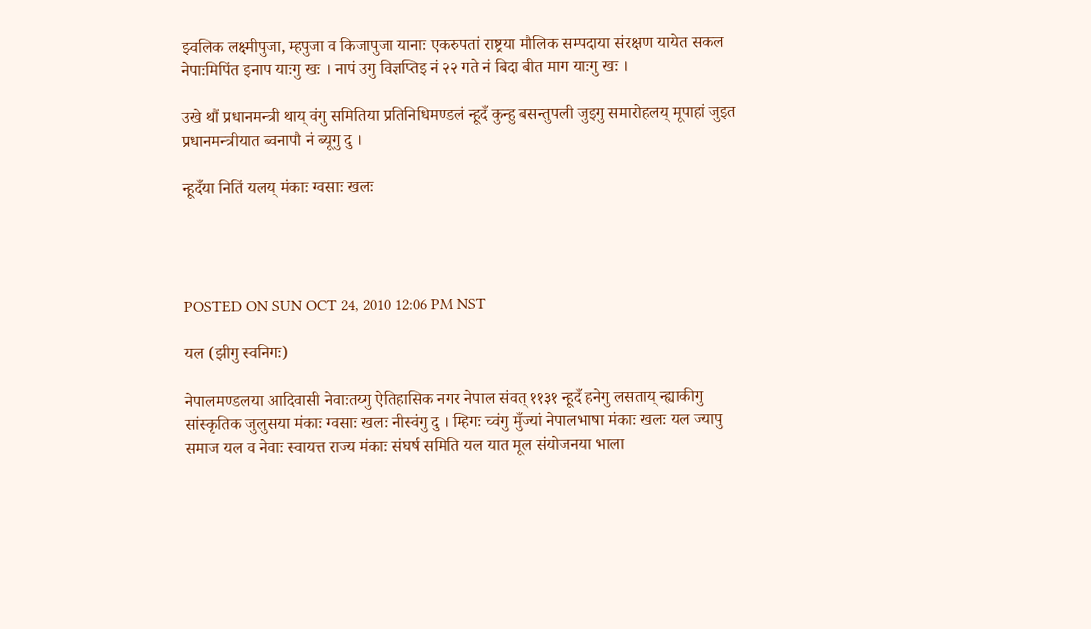झ्वलिक लक्ष्मीपुजा, म्हपुजा व किजापुजा यानाः एकरुपतां राष्ट्रया मौलिक सम्पदाया संरक्षण यायेत सकल नेपाःमिपिंत इनाप याःगु खः । नापं उगु विज्ञप्तिइ नं २२ गते नं बिदा बीत माग याःगु खः ।

उखे थौं प्रधानमन्त्री थाय् वंगु समितिया प्रतिनिधिमण्डलं न्हूदँ कुन्हु बसन्तुपली जुइगु समारोहलय् मूपाहां जुइत प्रधानमन्त्रीयात ब्वनापौ नं ब्यूगु दु ।

न्हूदँया नितिं यलय् मंकाः ग्वसाः खलः




POSTED ON SUN OCT 24, 2010 12:06 PM NST

यल (झीगु स्वनिगः)

नेपालमण्डलया आदिवासी नेवाःतय्गु ऐतिहासिक नगर नेपाल संवत् ११३१ न्हूदँ हनेगु लसताय् न्ह्याकीगु सांस्कृतिक जुलुसया मंकाः ग्वसाः खलः नीस्वंगु दु । म्हिगः च्वंगु मुँज्यां नेपालभाषा मंकाः खलः यल ज्यापु समाज यल व नेवाः स्वायत्त राज्य मंकाः संघर्ष समिति यल यात मूल संयोजनया भाला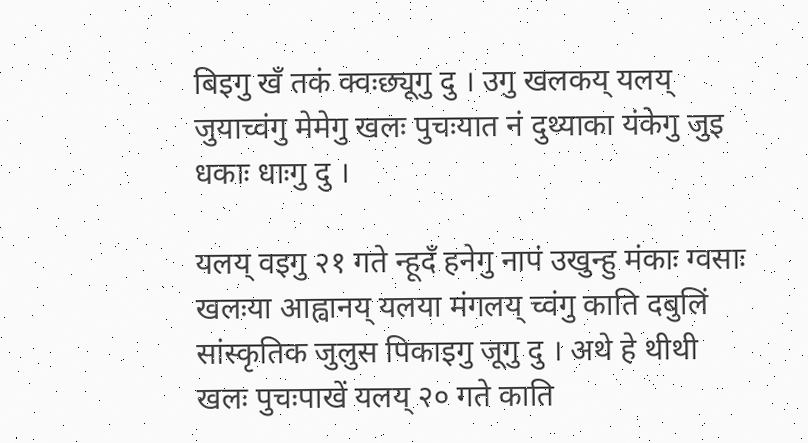बिइगु खँ तकं क्वःछ्यूगु दु । उगु खलकय् यलय् जुयाच्वंगु मेमेगु खलः पुचःयात नं दुथ्याका यंकेगु जुइ धकाः धाःगु दु ।

यलय् वइगु २१ गते न्हूदँ हनेगु नापं उखुन्हु मंकाः ग्वसाः खलःया आह्वानय् यलया मंगलय् च्वंगु काति दबुलिं सांस्कृतिक जुलुस पिकाइगु जूगु दु । अथे हे थीथी खलः पुचःपाखें यलय् २० गते काति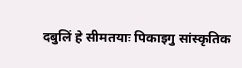दबुलिं हे सीमतयाः पिकाइगु सांस्कृतिक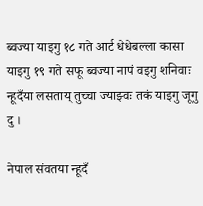ब्वज्या याइगु १८ गते आर्ट धेधेबल्ला कासा याइगु १९ गते सफू ब्वज्या नापं वइगु शनिवाः न्हूदँया लसताय् तुच्चा ज्याझ्वः तकं याइगु जूगु दु ।

नेपाल संवतया न्हूदँ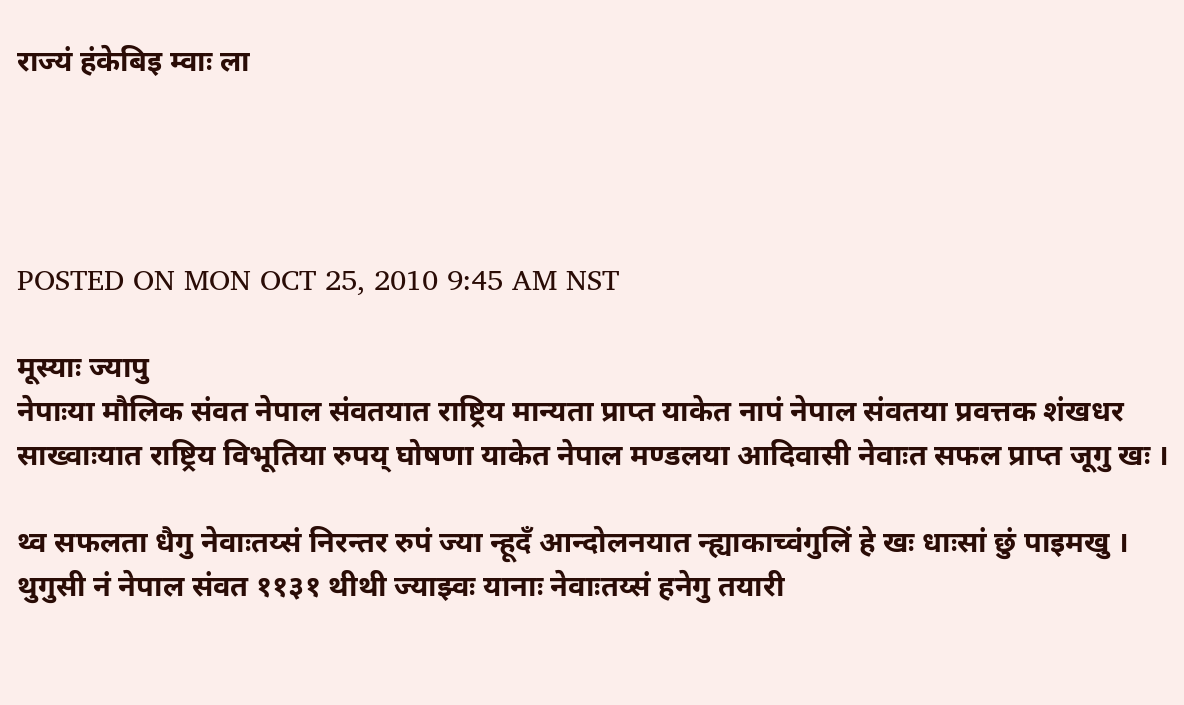राज्यं हंकेबिइ म्वाः ला




POSTED ON MON OCT 25, 2010 9:45 AM NST

मूस्याः ज्यापु
नेपाःया मौलिक संवत नेपाल संवतयात राष्ट्रिय मान्यता प्राप्त याकेत नापं नेपाल संवतया प्रवत्तक शंखधर साख्वाःयात राष्ट्रिय विभूतिया रुपय् घोषणा याकेत नेपाल मण्डलया आदिवासी नेवाःत सफल प्राप्त जूगु खः ।

थ्व सफलता धैगु नेवाःतय्सं निरन्तर रुपं ज्या न्हूदँ आन्दोलनयात न्ह्याकाच्वंगुलिं हे खः धाःसां छुं पाइमखु । थुगुसी नं नेपाल संवत ११३१ थीथी ज्याझ्वः यानाः नेवाःतय्सं हनेगु तयारी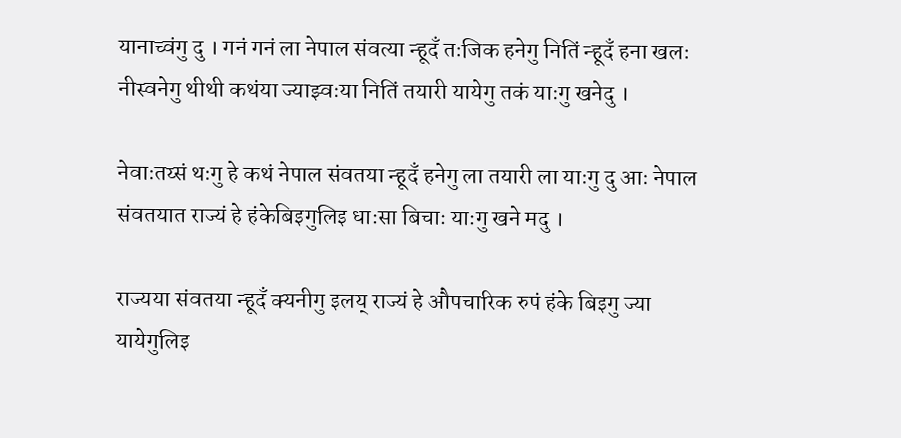यानाच्वंगु दु । गनं गनं ला नेपाल संवत्या न्हूदँ तःजिक हनेगु नितिं न्हूदँ हना खलः नीस्वनेगु थीथी कथंया ज्याझ्वःया नितिं तयारी यायेगु तकं याःगु खनेदु ।

नेवाःतय्सं थःगु हे कथं नेपाल संवतया न्हूदँ हनेगु ला तयारी ला याःगु दु आः नेपाल संवतयात राज्यं हे हंकेबिइगुलिइ धाःसा बिचाः याःगु खने मदु ।

राज्यया संवतया न्हूदँ क्यनीगु इलय् राज्यं हे औपचारिक रुपं हंके बिइगु ज्या यायेगुलिइ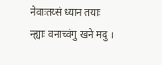नेवाःतय्सं ध्यान तयाः न्ह्याः वनाच्वंगु खने मदु ।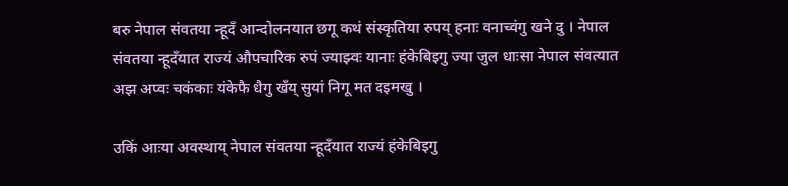बरु नेपाल संवतया न्हूदँ आन्दोलनयात छगू कथं संस्कृतिया रुपय् हनाः वनाच्वंगु खने दु । नेपाल संवतया न्हूदँयात राज्यं औपचारिक रुपं ज्याझ्वः यानाः हंकेबिइगु ज्या जुल धाःसा नेपाल संवत्यात अझ अप्वः चकंकाः यंकेफै धैगु खँय् सुयां निगू मत दइमखु ।

उकिं आःया अवस्थाय् नेपाल संवतया न्हूदँयात राज्यं हंकेबिइगु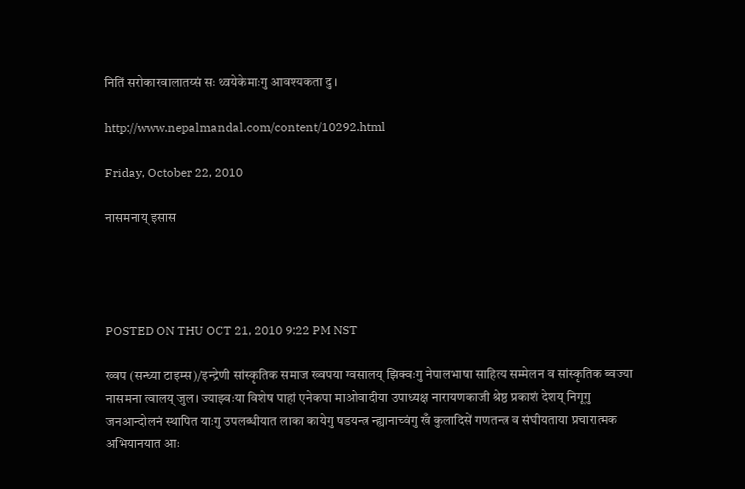नितिं सरोकारवालातय्सं सः थ्वयेकेमाःगु आवश्यकता दु ।

http://www.nepalmandal.com/content/10292.html

Friday, October 22, 2010

नासमनाय् इसास




POSTED ON THU OCT 21, 2010 9:22 PM NST

ख्वप (सन्ध्या टाइम्स)/इन्द्रेणी सांस्कृतिक समाज ख्वपया ग्वसालय् झिक्वःगु नेपालभाषा साहित्य सम्मेलन व सांस्कृतिक ब्वज्या नासमना त्वालय् जुल। ज्याझ्वःया विशेष पाहां एनेकपा माओवादीया उपाध्यक्ष नारायणकाजी श्रेष्ठ प्रकाशं देशय् निगूगु जनआन्दोलनं स्थापित याःगु उपलब्धीयात लाका कायेगु षडयन्त्र न्ह्यानाच्वंगु खँ कुलादिसें गणतन्त्र व संघीयताया प्रचारात्मक अभियानयात आः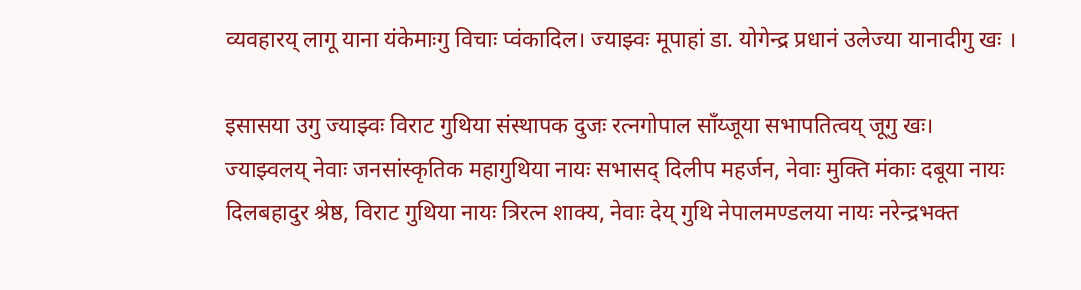व्यवहारय् लागू याना यंकेमाःगु विचाः प्वंकादिल। ज्याझ्वः मूपाहां डा. योगेन्द्र प्रधानं उलेज्या यानादीगु खः ।

इसासया उगु ज्याझ्वः विराट गुथिया संस्थापक दुजः रत्नगोपाल साँय्जूया सभापतित्वय् जूगु खः।
ज्याझ्वलय् नेवाः जनसांस्कृतिक महागुथिया नायः सभासद् दिलीप महर्जन, नेवाः मुक्ति मंकाः दबूया नायः दिलबहादुर श्रेष्ठ, विराट गुथिया नायः त्रिरत्न शाक्य, नेवाः देय् गुथि नेपालमण्डलया नायः नरेन्द्रभक्त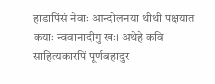हाडापिंसं नेवाः आन्दोलनया थीथी पक्षयात कयाः न्ववानादीगु खः। अथेहे कवि साहित्यकारपिं पूर्णबहादुर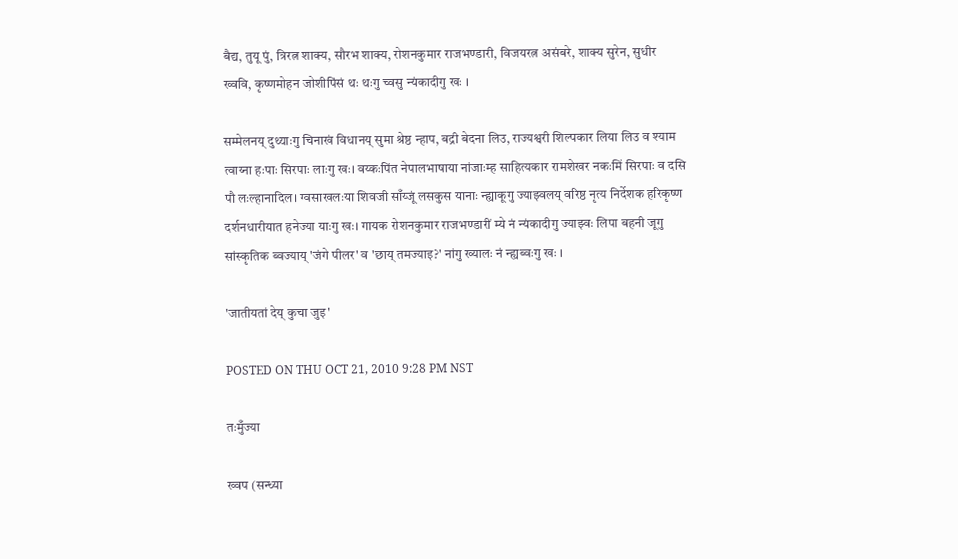बैद्य, तुयू पुं, त्रिरत्न शाक्य, सौरभ शाक्य, रोशनकुमार राजभण्डारी, विजयरत्न असंबरे, शाक्य सुरेन, सुधीर ख्ववि, कृष्णमोहन जोशीपिंसं थः थःगु च्वसु न्यंकादीगु खः ।

सम्मेलनय् दुथ्याःगु चिनाखं विधानय् सुमा श्रेष्ठ न्हाप, बद्री बेदना लिउ, राज्यश्वरी शिल्पकार लिया लिउ व श्याम त्वाय्ना हःपाः सिरपाः लाःगु खः। वय्कःपिंत नेपालभाषाया नांजाःम्ह साहित्यकार रामशेखर नकःमिं सिरपाः व दसि पौ लःल्हानादिल। ग्वसाखलःया शिवजी साँय्जूं लसकुस यानाः न्ह्याकूगु ज्याझ्वलय् वरिष्ठ नृत्य निर्देशक हरिकृष्ण दर्शनधारीयात हनेज्या याःगु खः। गायक रोशनकुमार राजभण्डारीं म्ये नं न्यंकादीगु ज्याझ्वः लिपा बहनी जूगु सांस्कृतिक ब्वज्याय् 'जंगे पीलर' व 'छाय् तमज्याइ?' नांगु ख्यालः नं न्ह्यब्वःगु खः ।

'जातीयतां देय् कुचा जुइ'

POSTED ON THU OCT 21, 2010 9:28 PM NST

तःमुँज्या

ख्वप (सन्ध्या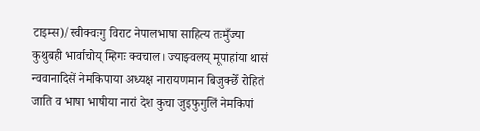टाइम्स)/स्वीक्वःगु विराट नेपालभाषा साहित्य तःमुँज्या कुथुबही भार्वाचोय् म्हिगः क्वचाल। ज्याझ्वलय् मूपाहांया थासं न्ववानादिसें नेमकिपाया अध्यक्ष नारायणमान बिजुक्छेँ रोहितं जाति व भाषा भाषीया नारां देश कुचा जुइफुगुलिं नेमकिपां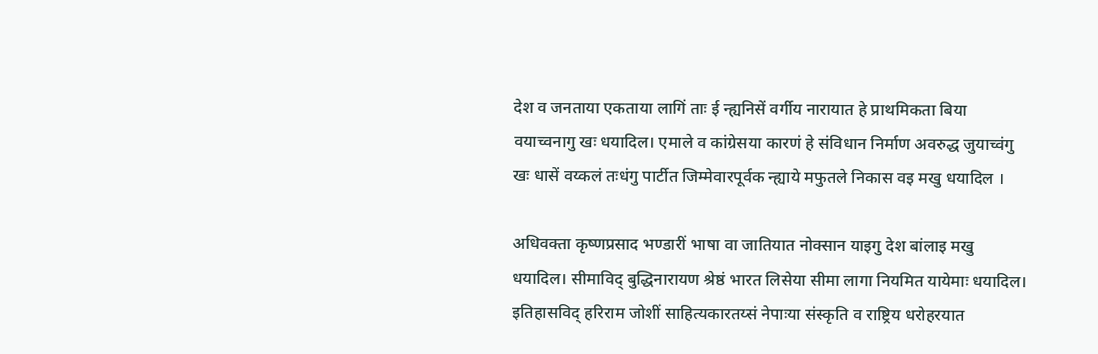देश व जनताया एकताया लागिं ताः ई न्ह्यनिसें वर्गीय नारायात हे प्राथमिकता बिया वयाच्वनागु खः धयादिल। एमाले व कांग्रेसया कारणं हे संविधान निर्माण अवरुद्ध जुयाच्वंगु खः धासें वय्कलं तःधंगु पार्टीत जिम्मेवारपूर्वक न्ह्याये मफुतले निकास वइ मखु धयादिल ।

अधिवक्ता कृष्णप्रसाद भण्डारीं भाषा वा जातियात नोक्सान याइगु देश बांलाइ मखु धयादिल। सीमाविद् बुद्धिनारायण श्रेष्ठं भारत लिसेया सीमा लागा नियमित यायेमाः धयादिल। इतिहासविद् हरिराम जोशीं साहित्यकारतय्सं नेपाःया संस्कृति व राष्ट्रिय धरोहरयात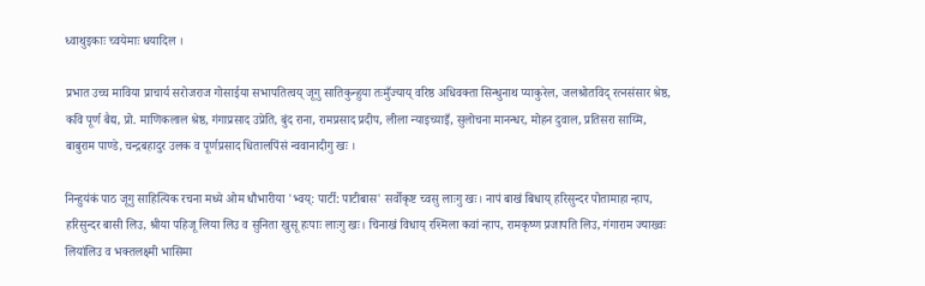ध्वाथुइकाः च्वयेमाः धयादिल ।

प्रभात उच्च माविया प्राचार्य सरोजराज गोसाईया सभापतित्वय् जूगु सातिकुन्हुया तःमुँज्याय् वरिष्ठ अधिवक्ता सिन्धुनाथ प्याकुरेल, जलश्रोतविद् रत्नसंसार श्रेष्ठ, कवि पूर्ण बैद्य, प्रो. माणिकलाल श्रेष्ठ, गंगाप्रसाद उप्रेति, बुंद राना, रामप्रसाद प्रदीप, लीला न्याइच्याइँ, सुलोचना मानन्धर, मोहन दुवाल, प्रतिसरा साय्मि, बाबुराम पाण्डे, चन्द्रबहादुर उलक व पूर्णप्रसाद धितालपिंसं न्ववानादीगु खः ।

निन्हुयंकं पाठ जूगु साहित्यिक रचना मध्ये ओम धौभारीया 'भ्वय्: पार्टी: पाटीबास' सर्वोकृष्ट च्वसु लाःगु खः। नापं बाखं बिधाय् हरिसुन्दर पोतामाहा न्हाप, हरिसुन्दर बासी लिउ, श्रीया पहिजू लिया लिउ व सुनिता खुसू हःपाः लाःगु खः। चिनाखं विधाय् रश्मिला कवां न्हाप, रामकृष्ण प्रजापति लिउ, गंगाराम ज्याख्वः लियांलिउ व भक्तलक्ष्मी भासिमा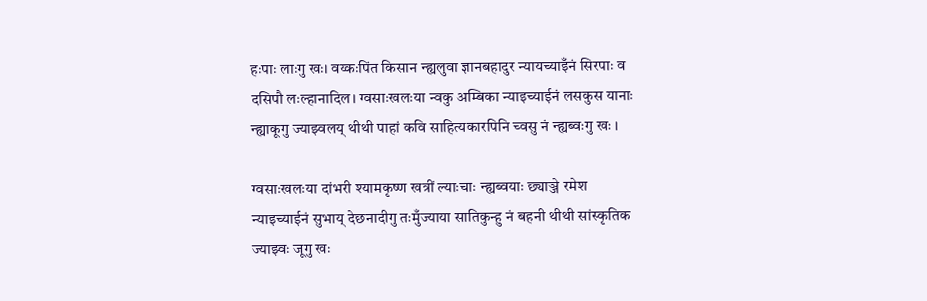हःपाः लाःगु खः। वय्कःपिंत किसान न्ह्यलुवा ज्ञानबहादुर न्यायच्याइँनं सिरपाः व दसिपौ लःल्हानादिल। ग्वसाःखलःया न्वकु अम्बिका न्याइच्याईनं लसकुस यानाः न्ह्याकूगु ज्याझ्वलय् थीथी पाहां कवि साहित्यकारपिनि च्वसु नं न्ह्यब्वःगु खः ।

ग्वसाःखलःया दांभरी श्यामकृष्ण खत्रीं ल्याःचाः न्ह्यब्वयाः छ्याञ्जे रमेश न्याइच्याईनं सुभाय् देछनादीगु तःमुँज्याया सातिकुन्हु नं बहनी थीथी सांस्कृतिक ज्याझ्वः जूगु खः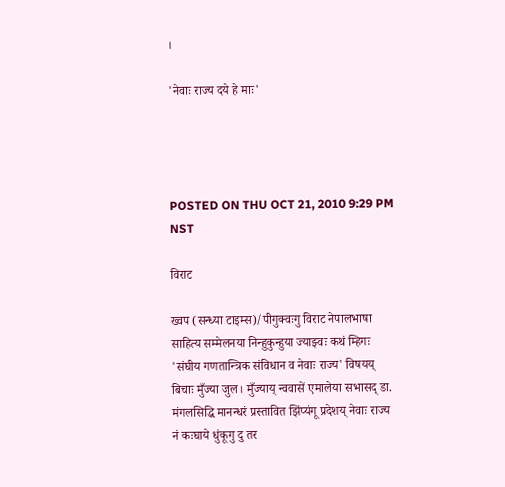।

'नेवाः राज्य दये हे माः'




POSTED ON THU OCT 21, 2010 9:29 PM NST

विराट

ख्वप (सन्ध्या टाइम्स)/पीगुक्वःगु विराट नेपालभाषा साहित्य सम्मेलनया निन्हुकुन्हुया ज्याझ्वः कथं म्हिगः 'संघीय गणतान्त्रिक संविधान व नेवाः राज्य' विषयय् बिचाः मुँज्या जुल। मुँज्याय् न्ववासें एमालेया सभासद् डा. मंगलसिद्धि मानन्धरं प्रस्तावित झिंप्यंगू प्रदेशय् नेवाः राज्य नं कःघाये धुंकूगु दु तर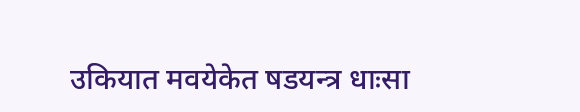उकियात मवयेकेत षडयन्त्र धाःसा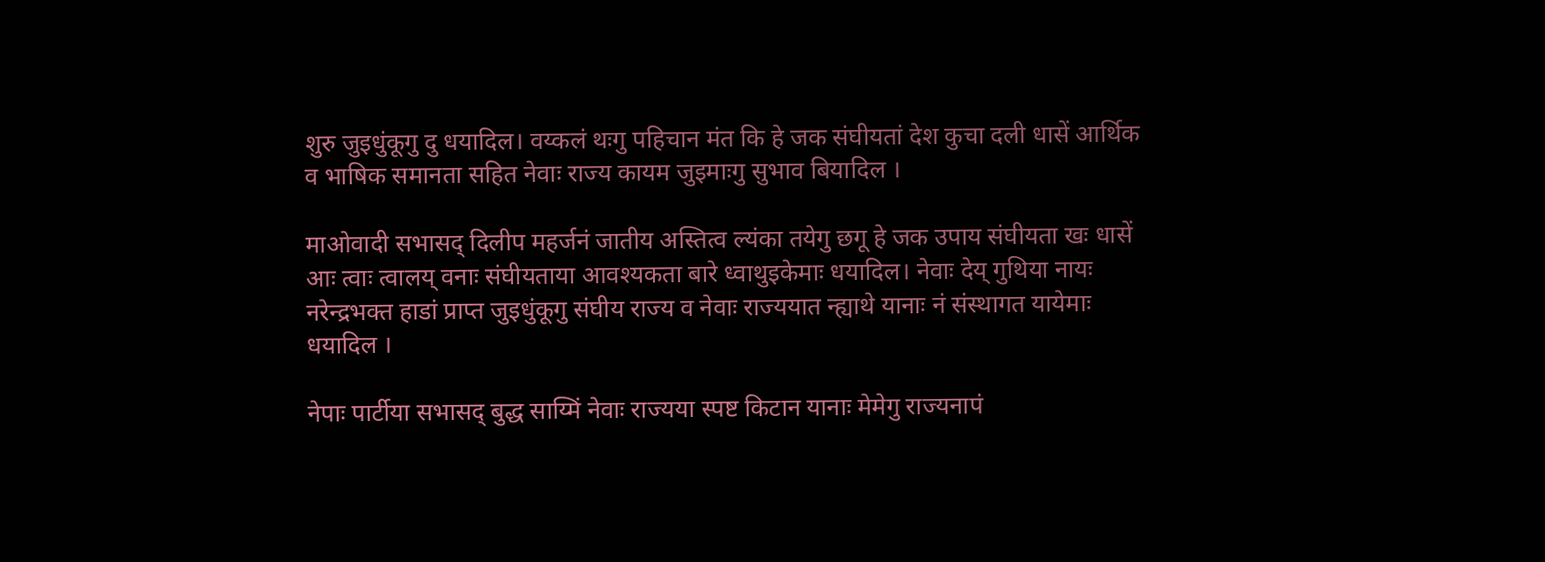शुरु जुइधुंकूगु दु धयादिल। वय्कलं थःगु पहिचान मंत कि हे जक संघीयतां देश कुचा दली धासें आर्थिक व भाषिक समानता सहित नेवाः राज्य कायम जुइमाःगु सुभाव बियादिल ।

माओवादी सभासद् दिलीप महर्जनं जातीय अस्तित्व ल्यंका तयेगु छगू हे जक उपाय संघीयता खः धासें आः त्वाः त्वालय् वनाः संघीयताया आवश्यकता बारे ध्वाथुइकेमाः धयादिल। नेवाः देय् गुथिया नायः नरेन्द्रभक्त हाडां प्राप्त जुइधुंकूगु संघीय राज्य व नेवाः राज्ययात न्ह्याथे यानाः नं संस्थागत यायेमाः धयादिल ।

नेपाः पार्टीया सभासद् बुद्ध साय्मिं नेवाः राज्यया स्पष्ट किटान यानाः मेमेगु राज्यनापं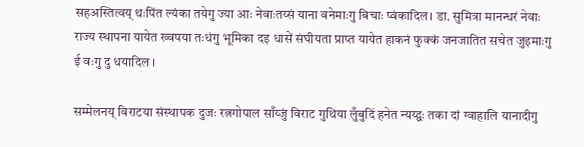सहअस्तित्वय् थःपिंत ल्यंका तयेगु ज्या आः नेवाःतय्सं याना वनेमाःगु बिचाः प्वंकादिल। डा. सुमित्रा मानन्धरं नेवाः राज्य स्थापना यायेत ख्वपया तःधंगु भूमिका दइ धासें संघीयता प्राप्त यायेत हाकनं फुक्कं जनजातित सचेत जुइमाःगु ई वःगु दु धयादिल ।

सम्मेलनय् विराटया संस्थापक दुजः रत्नगोपाल साँय्जुं विराट गुथिया लुँबुदिं हनेत न्यय्द्वः तका दां ग्वाहालि यानादीगु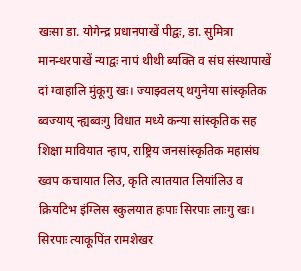खःसा डा. योगेन्द्र प्रधानपाखें पीद्वः, डा. सुमित्रा मानन्धरपाखें न्याद्वः नापं थीथी ब्यक्ति व संघ संस्थापाखें दां ग्वाहालि मुंकूगु खः। ज्याझ्वलय् थगुनेया सांस्कृतिक ब्वज्याय् न्ह्यब्वःगु विधात मध्ये कन्या सांस्कृतिक सह शिक्षा मावियात न्हाप, राष्ट्रिय जनसांस्कृतिक महासंघ ख्वप कचायात लिउ, कृति त्यातयात लियांलिउ व क्रियटिभ इंग्लिस स्कुलयात हःपाः सिरपाः लाःगु खः। सिरपाः त्याकूपिंत रामशेखर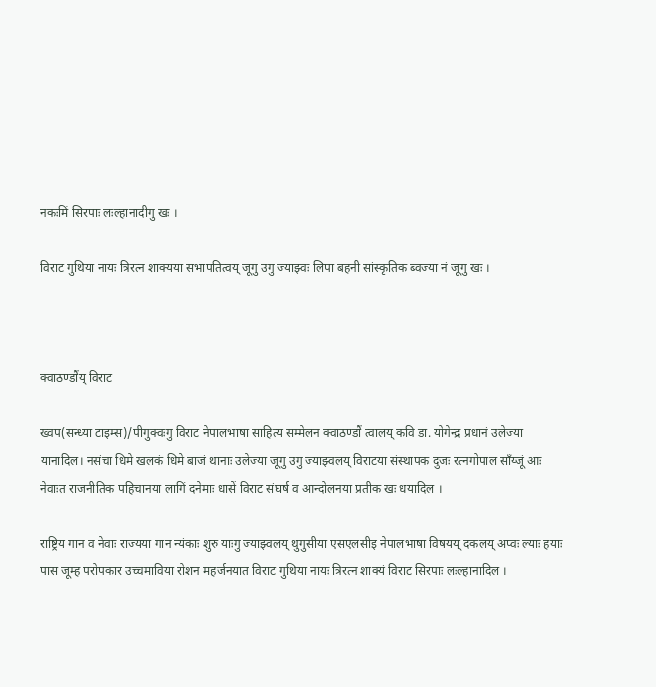नकःमिं सिरपाः लःल्हानादीगु खः ।

विराट गुथिया नायः त्रिरत्न शाक्यया सभापतित्वय् जूगु उगु ज्याझ्वः लिपा बहनी सांस्कृतिक ब्वज्या नं जूगु खः ।



क्वाठण्डौंय् विराट

ख्वप(सन्ध्या टाइम्स)/पीगुक्वःगु विराट नेपालभाषा साहित्य सम्मेलन क्वाठण्डौं त्वालय् कवि डा. योगेन्द्र प्रधानं उलेज्या यानादिल। नसंचा धिमे खलकं धिमे बाजं थानाः उलेज्या जूगु उगु ज्याझ्वलय् विराटया संस्थापक दुजः रत्नगोपाल साँय्जूं आः नेवाःत राजनीतिक पहिचानया लागिं दनेमाः धासें विराट संघर्ष व आन्दोलनया प्रतीक खः धयादिल ।

राष्ट्रिय गान व नेवाः राज्यया गान न्यंकाः शुरु याःगु ज्याझ्वलय् थुगुसीया एसएलसीइ नेपालभाषा विषयय् दकलय् अप्वः ल्याः हयाः पास जूम्ह परोपकार उच्चमाविया रोशन महर्जनयात विराट गुथिया नायः त्रिरत्न शाक्यं विराट सिरपाः लःल्हानादिल ।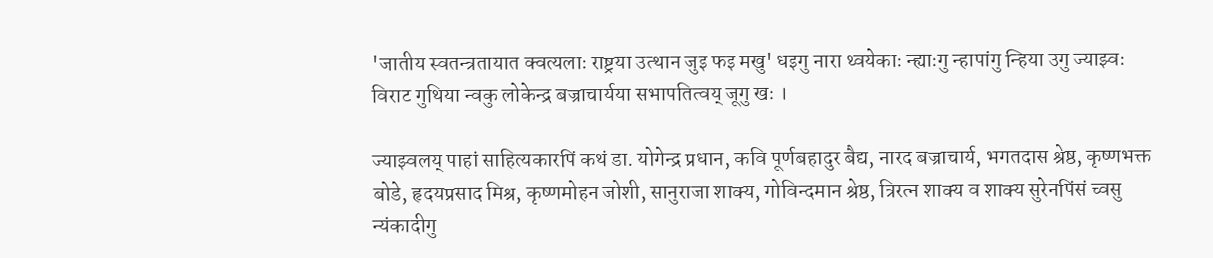'जातीय स्वतन्त्रतायात क्वत्यलाः राष्ट्रया उत्थान जुइ फइ मखु' धइगु नारा थ्वयेकाः न्ह्याःगु न्हापांगु न्हिया उगु ज्याझ्वः विराट गुथिया न्वकु लोकेन्द्र बज्राचार्यया सभापतित्वय् जूगु खः ।

ज्याझ्वलय् पाहां साहित्यकारपिं कथं डा. योगेन्द्र प्रधान, कवि पूर्णबहादुर बैद्य, नारद बज्राचार्य, भगतदास श्रेष्ठ, कृष्णभक्त बोडे, हृदयप्रसाद मिश्र, कृष्णमोहन जोशी, सानुराजा शाक्य, गोविन्दमान श्रेष्ठ, त्रिरत्न शाक्य व शाक्य सुरेनपिंसं च्वसु न्यंकादीगु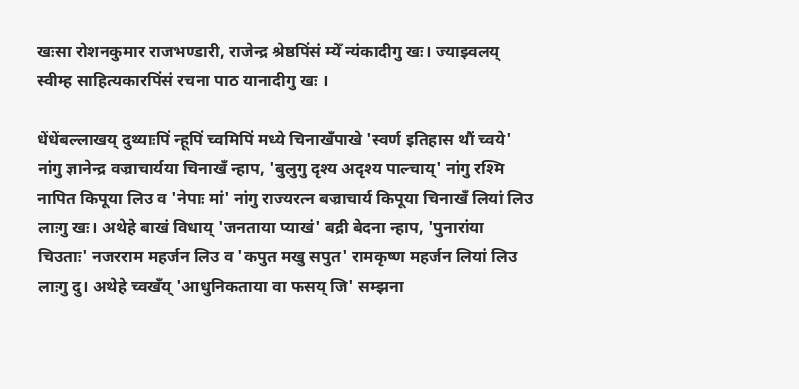खःसा रोशनकुमार राजभण्डारी, राजेन्द्र श्रेष्ठपिंसं म्येँ न्यंकादीगु खः। ज्याझ्वलय् स्वीम्ह साहित्यकारपिंसं रचना पाठ यानादीगु खः ।

धेंधेंबल्लाखय् दुथ्याःपिं न्हूपिं च्वमिपिं मध्ये चिनाखँपाखे 'स्वर्ण इतिहास थौं च्वये' नांगु ज्ञानेन्द्र वज्राचार्यया चिनाखँ न्हाप, 'बुलुगु दृश्य अदृश्य पाल्चाय्' नांगु रश्मि नापित किपूया लिउ व 'नेपाः मां' नांगु राज्यरत्न बज्राचार्य किपूया चिनाखँ लियां लिउ लाःगु खः। अथेहे बाखं विधाय् 'जनताया प्याखं' बद्री बेदना न्हाप, 'पुनारांया चिउताः' नजरराम महर्जन लिउ व 'कपुत मखु सपुत' रामकृष्ण महर्जन लियां लिउ लाःगु दु। अथेहे च्वखँय् 'आधुनिकताया वा फसय् जि' सम्झना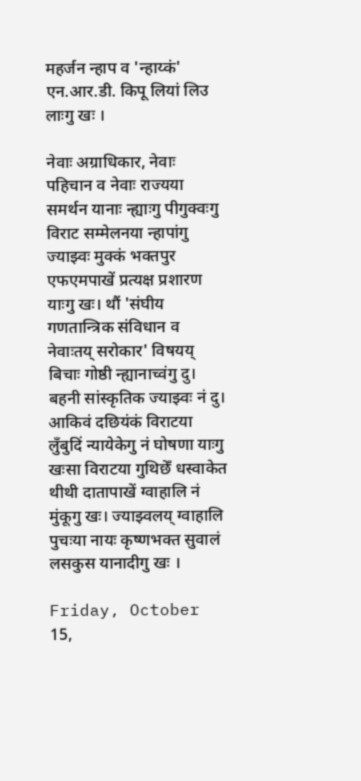महर्जन न्हाप व 'न्हाय्कं' एन.आर.डी. किपू लियां लिउ लाःगु खः ।

नेवाः अग्राधिकार, नेवाः पहिचान व नेवाः राज्यया समर्थन यानाः न्ह्याःगु पीगुक्वःगु विराट सम्मेलनया न्हापांगु ज्याझ्वः मुक्कं भक्तपुर एफएमपाखें प्रत्यक्ष प्रशारण याःगु खः। थौं 'संघीय गणतान्त्रिक संविधान व नेवाःतय् सरोकार' विषयय् बिचाः गोष्ठी न्ह्यानाच्वंगु दु। बहनी सांस्कृतिक ज्याझ्वः नं दु। आकिवं दछियंकं विराटया लुँबुदिं न्यायेकेगु नं घोषणा याःगु खःसा विराटया गुथिछेँ धस्वाकेत थीथी दातापाखें ग्वाहालि नं मुंकूगु खः। ज्याझ्वलय् ग्वाहालि पुचःया नायः कृष्णभक्त सुवालं लसकुस यानादीगु खः ।

Friday, October 15,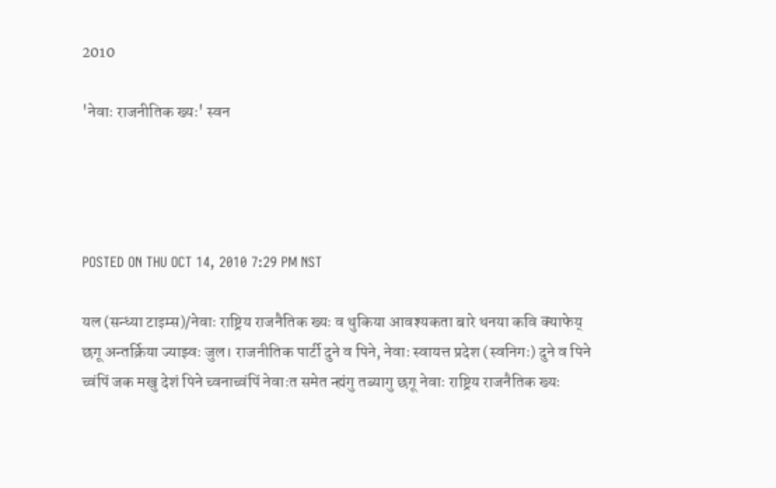2010

'नेवाः राजनीतिक ख्यः' स्वन




POSTED ON THU OCT 14, 2010 7:29 PM NST

यल (सन्ध्या टाइम्स)/नेवाः राष्ट्रिय राजनैतिक ख्यः व थुकिया आवश्यकता बारे थनया कवि क्याफेय् छगू अन्तर्क्रिया ज्याझ्वः जुल। राजनीतिक पार्टी दुने व पिने, नेवाः स्वायत्त प्रदेश (स्वनिगः) दुने व पिने च्वंपिं जक मखु देशं पिने च्वनाच्वंपिं नेवाःत समेत न्ह्यंगु तब्यागु छगू नेवाः राष्ट्रिय राजनैतिक ख्यः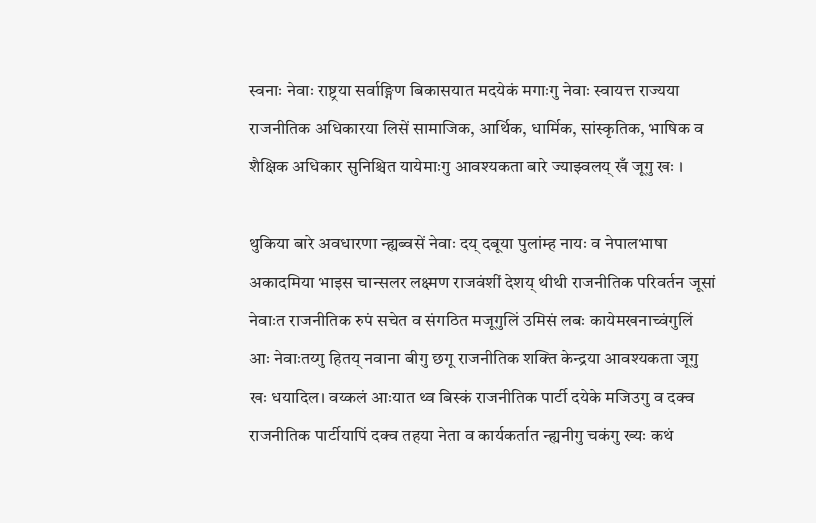स्वनाः नेवाः राष्ट्रया सर्वाङ्गिण बिकासयात मदयेकं मगाःगु नेवाः स्वायत्त राज्यया राजनीतिक अधिकारया लिसें सामाजिक, आर्थिक, धार्मिक, सांस्कृतिक, भाषिक व शैक्षिक अधिकार सुनिश्चित यायेमाःगु आवश्यकता बारे ज्याझ्वलय् खँ जूगु खः ।

थुकिया बारे अवधारणा न्ह्यब्वसें नेवाः दय् दबूया पुलांम्ह नायः व नेपालभाषा अकादमिया भाइस चान्सलर लक्ष्मण राजवंशीं देशय् थीथी राजनीतिक परिवर्तन जूसां नेवाःत राजनीतिक रुपं सचेत व संगठित मजूगुलिं उमिसं लबः कायेमखनाच्वंगुलिं आः नेवाःतय्गु हितय् नवाना बीगु छगू राजनीतिक शक्ति केन्द्रया आवश्यकता जूगु खः धयादिल। वय्कलं आःयात थ्व बिस्कं राजनीतिक पार्टी दयेके मजिउगु व दक्व राजनीतिक पार्टीयापिं दक्व तहया नेता व कार्यकर्तात न्ह्यनीगु चकंगु ख्यः कथं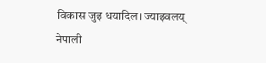विकास जुइ धयादिल। ज्याझ्वलय् नेपाली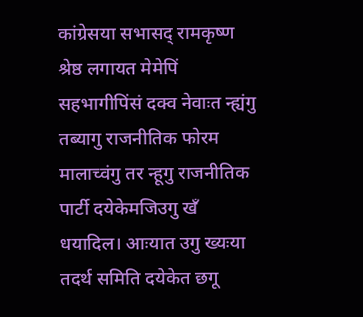कांग्रेसया सभासद् रामकृष्ण श्रेष्ठ लगायत मेमेपिं सहभागीपिंसं दक्व नेवाःत न्ह्यंगु तब्यागु राजनीतिक फोरम मालाच्वंगु तर न्हूगु राजनीतिक पार्टी दयेकेमजिउगु खँ धयादिल। आःयात उगु ख्यःया तदर्थ समिति दयेकेत छगू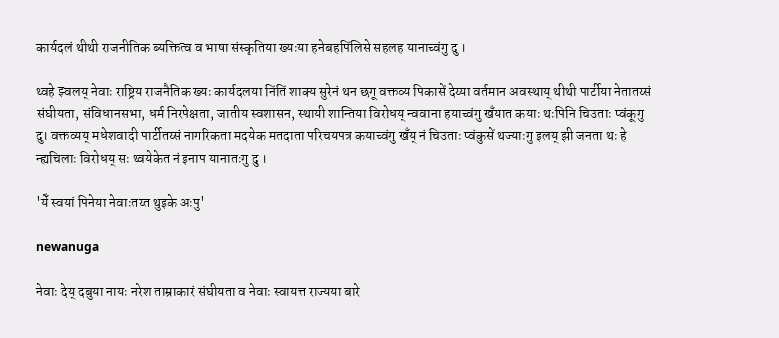कार्यदलं थीथी राजनीतिक ब्यक्तित्व व भाषा संस्कृतिया ख्यःया हनेबहपिंलिसे सहलह यानाच्वंगु दु ।

थ्वहे झ्वलय् नेवाः राष्ट्रिय राजनैतिक ख्यः कार्यदलया निंतिं शाक्य सुरेनं थन छगू वक्तव्य पिकासें देय्या वर्तमान अवस्थाय् थीथी पार्टीया नेतातय्सं संघीयता, संविधानसभा, धर्म निरपेक्षता, जातीय स्वशासन, स्थायी शान्तिया विरोधय् न्ववाना हयाच्वंगु खँयात कयाः थःपिनि चिउताः प्वंकूगु दु। वक्तव्यय् मधेशवादी पार्टीतय्सं नागरिकता मदयेक मतदाता परिचयपत्र कयाच्वंगु खँय् नं चिउताः प्वंकुसें थज्याःगु इलय् झी जनता थः हे न्ह्यचिलाः विरोधय् सः थ्वयेकेत नं इनाप यानातःगु दु ।

'येँ स्वयां पिनेया नेवाःतय्त थुइके अःपु'

newanuga

नेवाः देय् दबुया नायः नरेश ताम्राकारं संघीयता व नेवाः स्वायत्त राज्यया बारे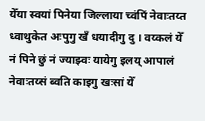येँया स्वयां पिनेया जिल्लाया च्वंपिं नेवाःतय्त ध्वाथुकेत अःपुगु खँ धयादीगु दु । वय्कलं येँ नं पिने छुं नं ज्याझ्वः यायेगु इलय् आपालं नेवाःतय्सं ब्वति काइगु खःसां येँ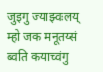जुइगु ज्याझ्वःलय् म्हो जक मनूतय्सं ब्वति कयाच्वंगु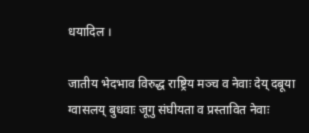धयादिल ।

जातीय भेदभाव विरुद्ध राष्ट्रिय मञ्च व नेवाः देय् दबूया ग्वासलय् बुधवाः जूगु संघीयता व प्रस्तावित नेवाः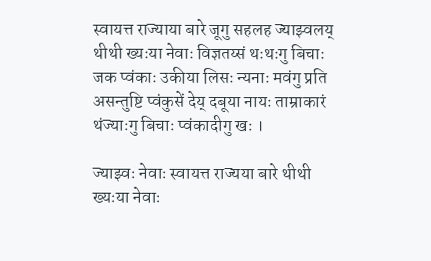स्वायत्त राज्याया बारे जूगु सहलह ज्याझ्वलय् थीथी ख्यःया नेवाः विज्ञतय्सं थःथःगु बिचाः जक प्वंकाः उकीया लिसः न्यनाः मवंगु प्रति असन्तुष्टि प्वंकुसें देय् दबूया नायः ताम्राकारं थंज्याःगु बिचाः प्वंकादीगु खः ।

ज्याझ्वः नेवाः स्वायत्त राज्यया बारे थीथी ख्यःया नेवाः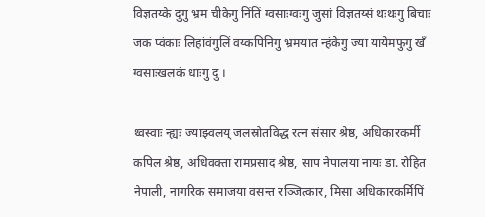विज्ञतय्के दुगु भ्रम चीकेगु निंतिं ग्वसाःग्वःगु जुसां विज्ञतय्सं थःथःगु बिचाः जक प्वंकाः लिहांवंगुलिं वय्कपिनिगु भ्रमयात न्हंकेगु ज्या यायेमफुगु खँ ग्वसाःखलकं धाःगु दु ।

थ्वस्वाः न्ह्यः ज्याझ्वलय् जलस्रोतविद्ध रत्न संसार श्रेष्ठ, अधिकारकर्मी कपिल श्रेष्ठ, अधिवक्ता रामप्रसाद श्रेष्ठ, साप नेपालया नायः डा. रोहित नेपाली, नागरिक समाजया वसन्त रञ्जित्कार, मिसा अधिकारकर्मिपिं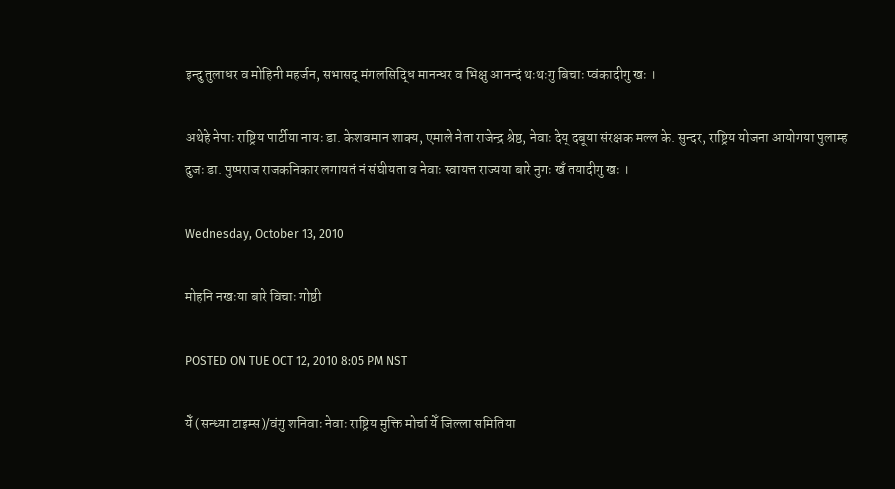इन्दु तुलाधर व मोहिनी महर्जन, सभासद् मंगलसिद्धि मानन्धर व भिक्षु आनन्दं थःथःगु बिचाः प्वंकादीगु खः ।

अथेहे नेपाः राष्ट्रिय पार्टीया नायः डा. केशवमान शाक्य, एमाले नेता राजेन्द्र श्रेष्ठ, नेवाः देय् दबूया संरक्षक मल्ल के. सुन्दर, राष्ट्रिय योजना आयोगया पुलाम्ह दुजः डा. पुष्पराज राजकनिकार लगायतं नं संघीयता व नेवाः स्वायत्त राज्यया बारे नुगः खँ तयादीगु खः ।

Wednesday, October 13, 2010

मोहनि नखःया बारे विचाः गोष्ठी

POSTED ON TUE OCT 12, 2010 8:05 PM NST

येँ (सन्ध्या टाइम्स)/वंगु शनिवाः नेवाः राष्ट्रिय मुक्ति मोर्चा येँ जिल्ला समितिया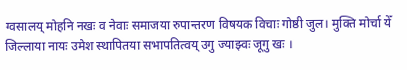ग्वसालय् मोहनि नखः व नेवाः समाजया रुपान्तरण विषयक विचाः गोष्ठी जुल। मुक्ति मोर्चा येँ जिल्लाया नायः उमेश स्थापितया सभापतित्वय् उगु ज्याझ्वः जूगु खः ।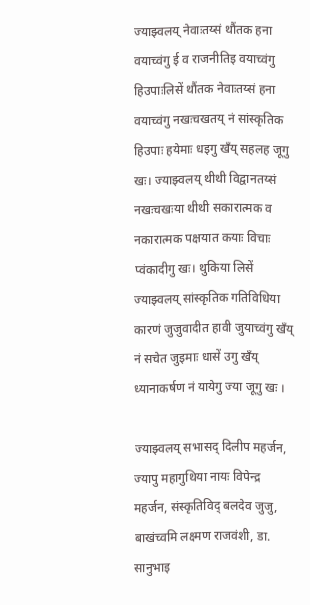ज्याझ्वलय् नेवाःतय्सं थौंतक हना वयाच्वंगु ई व राजनीतिइ वयाच्वंगु हिउपाःलिसें थौंतक नेवाःतय्सं हना वयाच्वंगु नखःचखतय् नं सांस्कृतिक हिउपाः हयेमाः धइगु खँय् सहलह जूगु खः। ज्याझ्वलय् थीथी विद्वानतय्सं नखःचखःया थीथी सकारात्मक व नकारात्मक पक्षयात कयाः विचाः प्वंकादीगु खः। थुकिया लिसें ज्याझ्वलय् सांस्कृतिक गतिविधिया कारणं जुजुवादीत हावी जुयाच्वंगु खँय् नं सचेत जुइमाः धासें उगु खँय् ध्यानाकर्षण नं यायेगु ज्या जूगु खः ।

ज्याझ्वलय् सभासद् दिलीप महर्जन, ज्यापु महागुथिया नायः विपेन्द्र महर्जन, संस्कृतिविद् बलदेव जुजु, बाखंच्वमि लक्ष्मण राजवंशी, डा. सानुभाइ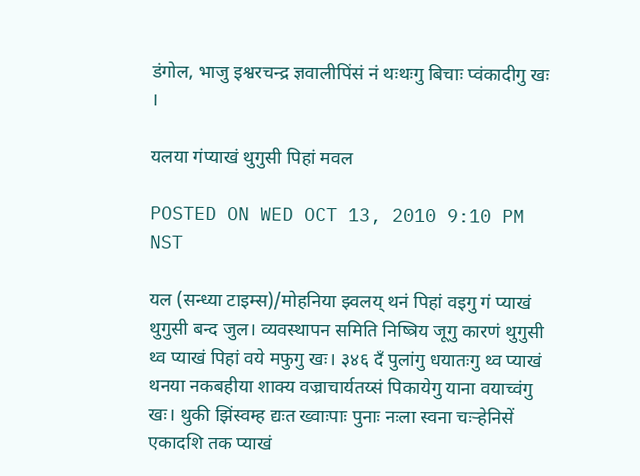डंगोल, भाजु इश्वरचन्द्र ज्ञवालीपिंसं नं थःथःगु बिचाः प्वंकादीगु खः ।

यलया गंप्याखं थुगुसी पिहां मवल

POSTED ON WED OCT 13, 2010 9:10 PM NST

यल (सन्ध्या टाइम्स)/मोहनिया झ्वलय् थनं पिहां वइगु गं प्याखं थुगुसी बन्द जुल। व्यवस्थापन समिति निष्त्रिय जूगु कारणं थुगुसी थ्व प्याखं पिहां वये मफुगु खः। ३४६ दँ पुलांगु धयातःगु थ्व प्याखं थनया नकबहीया शाक्य वज्राचार्यतय्सं पिकायेगु याना वयाच्वंगु खः। थुकी झिंस्वम्ह द्यःत ख्वाःपाः पुनाः नःला स्वना चःर्‍हेनिसें एकादशि तक प्याखं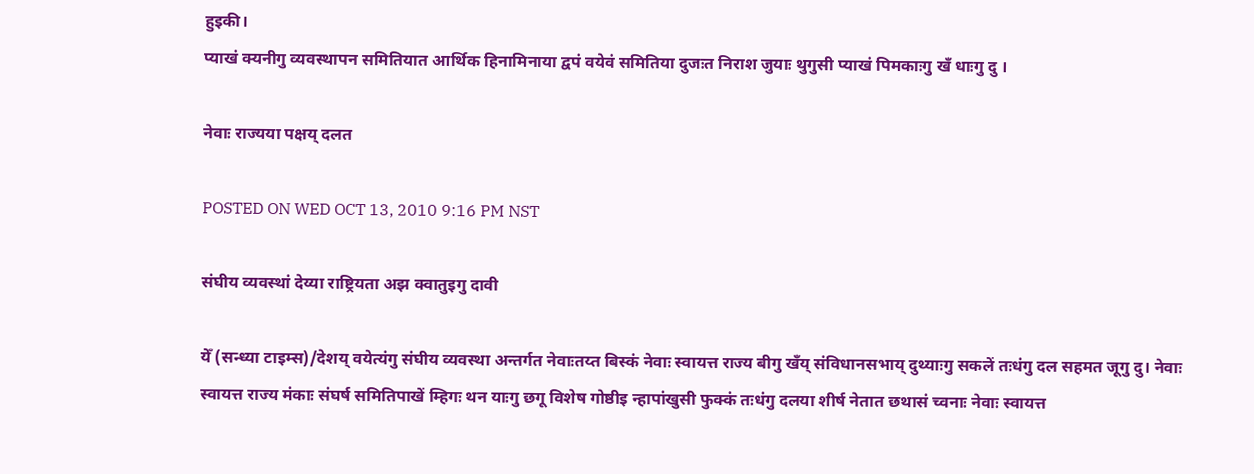हुइकी।
प्याखं क्यनीगु व्यवस्थापन समितियात आर्थिक हिनामिनाया द्वपं वयेवं समितिया दुजःत निराश जुयाः थुगुसी प्याखं पिमकाःगु खँ धाःगु दु ।

नेवाः राज्यया पक्षय् दलत

POSTED ON WED OCT 13, 2010 9:16 PM NST

संघीय व्यवस्थां देय्या राष्ट्रियता अझ क्वातुइगु दावी

येँ (सन्ध्या टाइम्स)/देशय् वयेत्यंगु संघीय व्यवस्था अन्तर्गत नेवाःतय्त बिस्कं नेवाः स्वायत्त राज्य बीगु खँय् संविधानसभाय् दुथ्याःगु सकलें तःधंगु दल सहमत जूगु दु। नेवाः स्वायत्त राज्य मंकाः संघर्ष समितिपाखें म्हिगः थन याःगु छगू विशेष गोष्ठीइ न्हापांखुसी फुक्कं तःधंगु दलया शीर्ष नेतात छथासं च्वनाः नेवाः स्वायत्त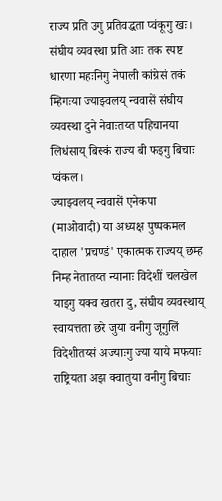राज्य प्रति उगु प्रतिवद्धता प्वंकूगु खः। संघीय व्यवस्था प्रति आः तक स्पष्ट धारणा महःनिगु नेपाली कांग्रेसं तकं म्हिगःया ज्याझ्वलय् न्ववासें संघीय व्यवस्था दुने नेवाःतय्त पहिचानया लिधंसाय् बिस्कं राज्य बी फइगु बिचाः प्वंकल।
ज्याझ्वलय् न्ववासें एनेकपा (माओवादी) या अध्यक्ष पुष्पकमल दाहाल 'प्रचण्डं' एकात्मक राज्यय् छम्ह निम्ह नेतातय्त न्यानाः विदेशीं चलखेल याइगु यक्व खतरा दु, संघीय व्यवस्थाय् स्वायत्तता छरे जुया वनीगु जूगुलिं विदेशीतय्सं अज्याःगु ज्या याये मफयाः राष्ट्रियता अझ क्वातुया वनीगु बिचाः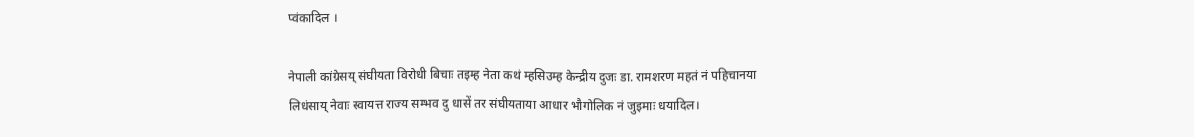प्वंकादिल ।

नेपाली कांग्रेसय् संघीयता विरोधी बिचाः तइम्ह नेता कथं म्हसिउम्ह केन्द्रीय दुजः डा. रामशरण महतं नं पहिचानया लिधंसाय् नेवाः स्वायत्त राज्य सम्भव दु धासें तर संघीयताया आधार भौगोलिक नं जुइमाः धयादिल।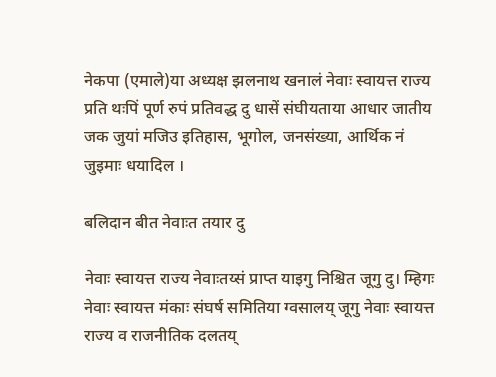नेकपा (एमाले)या अध्यक्ष झलनाथ खनालं नेवाः स्वायत्त राज्य प्रति थःपिं पूर्ण रुपं प्रतिवद्ध दु धासें संघीयताया आधार जातीय जक जुयां मजिउ इतिहास, भूगोल, जनसंख्या, आर्थिक नं जुइमाः धयादिल ।

बलिदान बीत नेवाःत तयार दु

नेवाः स्वायत्त राज्य नेवाःतय्सं प्राप्त याइगु निश्चित जूगु दु। म्हिगः नेवाः स्वायत्त मंकाः संघर्ष समितिया ग्वसालय् जूगु नेवाः स्वायत्त राज्य व राजनीतिक दलतय्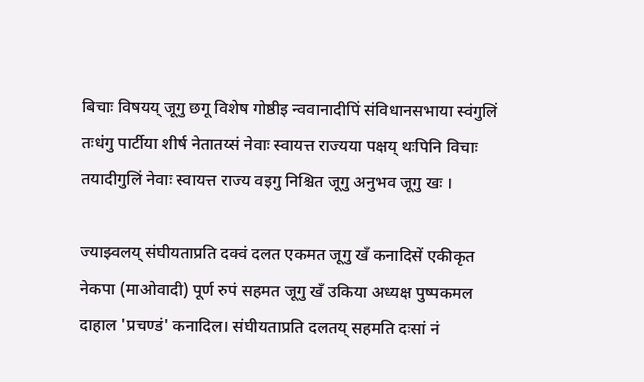बिचाः विषयय् जूगु छगू विशेष गोष्ठीइ न्ववानादीपिं संविधानसभाया स्वंगुलिं तःधंगु पार्टीया शीर्ष नेतातय्सं नेवाः स्वायत्त राज्यया पक्षय् थःपिनि विचाः तयादीगुलिं नेवाः स्वायत्त राज्य वइगु निश्चित जूगु अनुभव जूगु खः ।

ज्याझ्वलय् संघीयताप्रति दक्वं दलत एकमत जूगु खँ कनादिसें एकीकृत नेकपा (माओवादी) पूर्ण रुपं सहमत जूगु खँ उकिया अध्यक्ष पुष्पकमल दाहाल 'प्रचण्डं' कनादिल। संघीयताप्रति दलतय् सहमति दःसां नं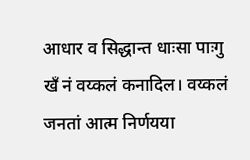आधार व सिद्धान्त धाःसा पाःगु खँ नं वय्कलं कनादिल। वय्कलं जनतां आत्म निर्णयया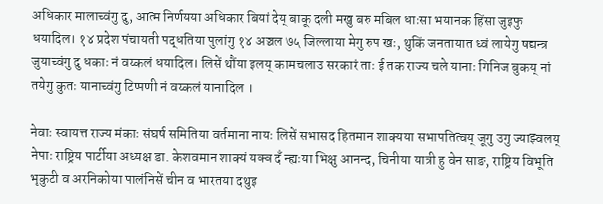अधिकार मालाच्वंगु दु, आत्म निर्णयया अधिकार बियां देय् बाकू दली मखु बरु मबिल धाःसा भयानक हिंसा जुइफु धयादिल। १४ प्रदेश पंचायती पद्धतिया पुलांगु १४ अञ्चल ७५ जिल्लाया मेगु रुप खः, थुकिं जनतायात ध्वं लायेगु षद्यन्त्र जुयाच्वंगु दु धकाः नं वय्कलं धयादिल। लिसें थौंया इलय् कामचलाउ सरकारं ताः ई तक राज्य चले यानाः गिनिज बुकय् नां तयेगु कुतः यानाच्वंगु टिप्पणी नं वय्कलं यानादिल ।

नेवाः स्वायत्त राज्य मंकाः संघर्ष समितिया वर्तमाना नायः लिसें सभासद हितमान शाक्यया सभापतित्वय् जूगु उगु ज्याझ्वलय् नेपाः राष्ट्रिय पार्टीया अध्यक्ष डा. केशवमान शाक्यं यक्व दँ न्ह्यःया भिक्षु आनन्द, चिनीया यात्री हु वेन साङ, राष्ट्रिय विभूति भृकुटी व अरनिकोया पालंनिसें चीन व भारतया दथुइ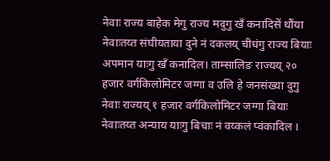नेवाः राज्य बाहेक मेगु राज्य मदुगु खँ कनादिसें थौंया नेवाःतय्त संघीयताया दुने नं दकलय् चीधंगु राज्य बियाः अपमान याःगु खँ कनादिल। ताम्सालिङ राज्यय् २० हजार वर्गकिलोमिटर जग्गा व उलि हे जनसंख्या दुगु नेवाः राज्यय् १ हजार वर्गकिलोमिटर जग्गा बियाः नेवाःतय्त अन्याय याःगु बिचाः नं वय्कलं प्वंकादिल ।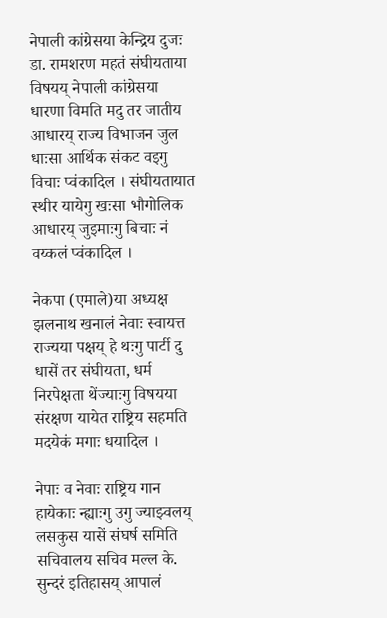नेपाली कांग्रेसया केन्द्रिय दुजः डा. रामशरण महतं संघीयताया विषयय् नेपाली कांग्रेसया धारणा विमति मदु तर जातीय आधारय् राज्य विभाजन जुल धाःसा आर्थिक संकट वइगु विचाः प्वंकादिल । संघीयतायात स्थीर यायेगु खःसा भौगोलिक आधारय् जुइमाःगु बिचाः नं वय्कलं प्वंकादिल ।

नेकपा (एमाले)या अध्यक्ष झलनाथ खनालं नेवाः स्वायत्त राज्यया पक्षय् हे थःगु पार्टी दु धासें तर संघीयता, धर्म निरपेक्षता थेंज्याःगु विषयया संरक्षण यायेत राष्ट्रिय सहमति मदयेकं मगाः धयादिल ।

नेपाः व नेवाः राष्ट्रिय गान हायेकाः न्ह्याःगु उगु ज्याझ्वलय् लसकुस यासें संघर्ष समिति सचिवालय सचिव मल्ल के. सुन्दरं इतिहासय् आपालं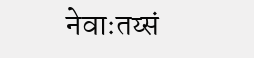नेवाःतय्सं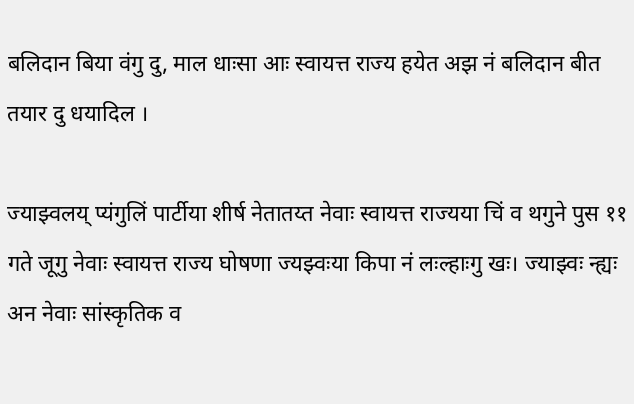बलिदान बिया वंगु दु, माल धाःसा आः स्वायत्त राज्य हयेत अझ नं बलिदान बीत तयार दु धयादिल ।

ज्याझ्वलय् प्यंगुलिं पार्टीया शीर्ष नेतातय्त नेवाः स्वायत्त राज्यया चिं व थगुने पुस ११ गते जूगु नेवाः स्वायत्त राज्य घोषणा ज्यझ्वःया किपा नं लःल्हाःगु खः। ज्याझ्वः न्ह्यः अन नेवाः सांस्कृतिक व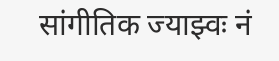सांगीतिक ज्याझ्वः नं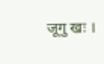जूगु खः ।